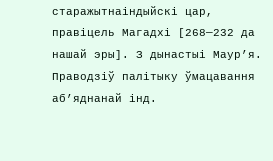старажытнаіндыйскі цар, правіцель Магадхі [268—232 да нашай эры]. З дынастыі Маур’я. Праводзіў палітыку ўмацавання аб’яднанай інд.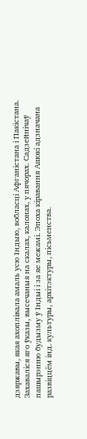дзяржавы, якая ахоплівала амаль усю Індыю, вобласці Афганістана і Пакістана. Захаваліся яго ўказы, высечаныя на скалах, калонах, у пячорах. Садзейнічаў пашырэнню будызму ў Індыі і за яе межамі. Эпоха кіравання Ашокі адзначана развіццём інд. культуры, архітэктуры, пісьменства.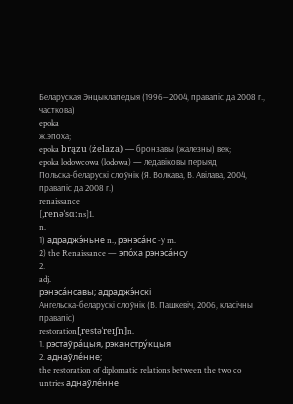Беларуская Энцыклапедыя (1996—2004, правапіс да 2008 г., часткова)
epoka
ж.эпоха;
epoka brązu (żelaza) — бронзавы (жалезны) век;
epoka lodowcowa (lodowa) — ледавіковы перыяд
Польска-беларускі слоўнік (Я. Волкава, В. Авілава, 2004, правапіс да 2008 г.)
renaissance
[,renəˈsɑ:ns]1.
n.
1) адраджэ́ньне n., рэнэса́нс -у m.
2) the Renaissance — эпо́ха рэнэса́нсу
2.
adj.
рэнэса́нсавы; адраджэ́нскі
Ангельска-беларускі слоўнік (В. Пашкевіч, 2006, класічны правапіс)
restoration[ˌrestəˈreɪʃn]n.
1. рэстаўра́цыя, рэканстру́кцыя
2. аднаўле́нне;
the restoration of diplomatic relations between the two co untries аднаўле́нне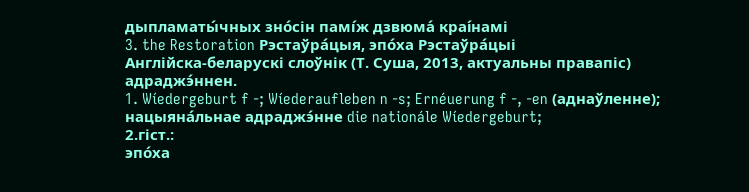дыпламаты́чных зно́сін памі́ж дзвюма́ краі́намі
3. the Restoration Рэстаўра́цыя, эпо́ха Рэстаўра́цыі
Англійска-беларускі слоўнік (Т. Суша, 2013, актуальны правапіс)
адраджэ́ннен.
1. Wíedergeburt f -; Wíederaufleben n -s; Ernéuerung f -, -en (аднаўленне);
нацыяна́льнае адраджэ́нне die nationále Wíedergeburt;
2.гіст.:
эпо́ха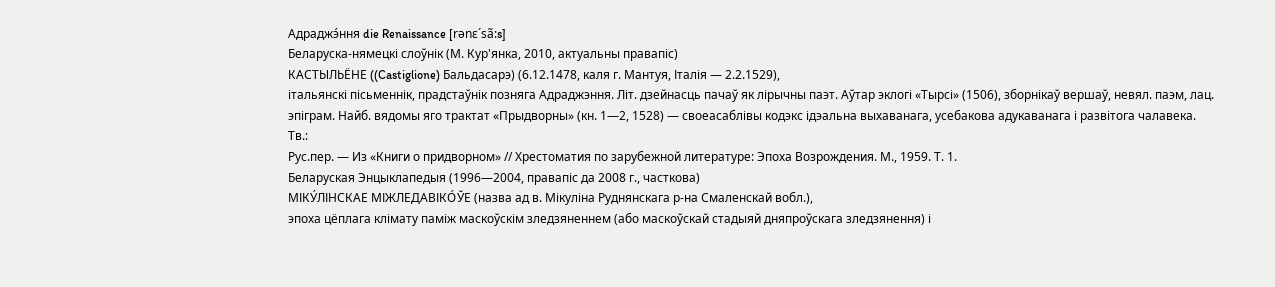Адраджэ́ння die Renaissance [rənɛ´sã:s]
Беларуска-нямецкі слоўнік (М. Кур'янка, 2010, актуальны правапіс)
КАСТЫЛЬЁНЕ ((Castiglione) Бальдасарэ) (6.12.1478, каля г. Мантуя, Італія — 2.2.1529),
італьянскі пісьменнік, прадстаўнік позняга Адраджэння. Літ. дзейнасць пачаў як лірычны паэт. Аўтар эклогі «Тырсі» (1506), зборнікаў вершаў, невял. паэм, лац. эпіграм. Найб. вядомы яго трактат «Прыдворны» (кн. 1—2, 1528) — своеасаблівы кодэкс ідэальна выхаванага, усебакова адукаванага і развітога чалавека.
Тв.:
Рус.пер. — Из «Книги о придворном» // Хрестоматия по зарубежной литературе: Эпоха Возрождения. М., 1959. Т. 1.
Беларуская Энцыклапедыя (1996—2004, правапіс да 2008 г., часткова)
МІКУ́ЛІНСКАЕ МІЖЛЕДАВІКО́ЎЕ (назва ад в. Мікуліна Руднянскага р-на Смаленскай вобл.),
эпоха цёплага клімату паміж маскоўскім зледзяненнем (або маскоўскай стадыяй дняпроўскага зледзянення) і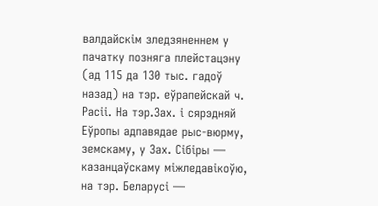валдайскім зледзяненнем у пачатку позняга плейстацэну (ад 115 да 130 тыс. гадоў назад) на тэр. еўрапейскай ч. Расіі. На тэр.Зах. і сярэдняй Еўропы адпавядае рыс-вюрму, земскаму, у Зах. Сібіры — казанцаўскаму міжледавікоўю, на тэр. Беларусі —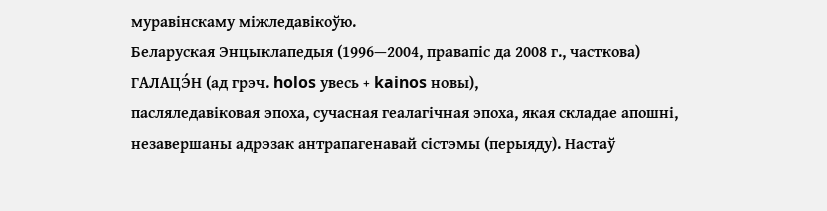муравінскаму міжледавікоўю.
Беларуская Энцыклапедыя (1996—2004, правапіс да 2008 г., часткова)
ГАЛАЦЭ́Н (ад грэч. holos увесь + kainos новы),
пасляледавіковая эпоха, сучасная геалагічная эпоха, якая складае апошні, незавершаны адрэзак антрапагенавай сістэмы (перыяду). Настаў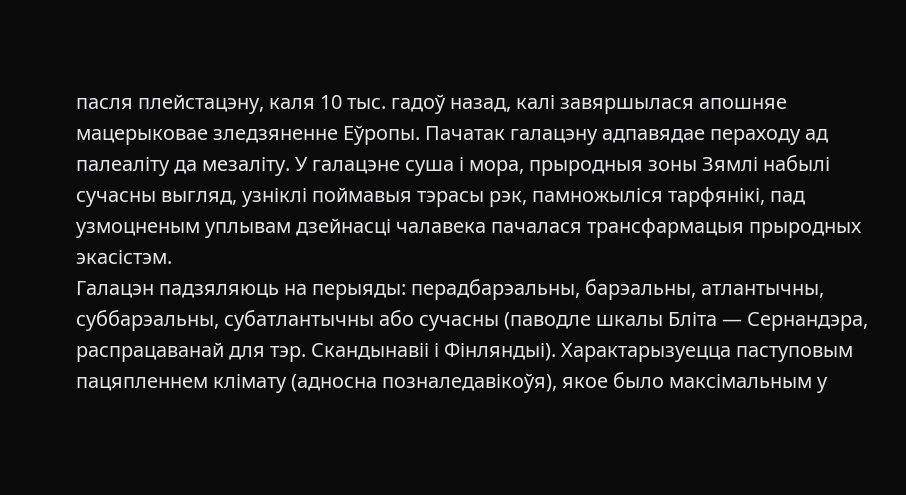пасля плейстацэну, каля 10 тыс. гадоў назад, калі завяршылася апошняе мацерыковае зледзяненне Еўропы. Пачатак галацэну адпавядае пераходу ад палеаліту да мезаліту. У галацэне суша і мора, прыродныя зоны Зямлі набылі сучасны выгляд, узніклі поймавыя тэрасы рэк, памножыліся тарфянікі, пад узмоцненым уплывам дзейнасці чалавека пачалася трансфармацыя прыродных экасістэм.
Галацэн падзяляюць на перыяды: перадбарэальны, барэальны, атлантычны, суббарэальны, субатлантычны або сучасны (паводле шкалы Бліта — Сернандэра, распрацаванай для тэр. Скандынавіі і Фінляндыі). Характарызуецца паступовым пацяпленнем клімату (адносна позналедавікоўя), якое было максімальным у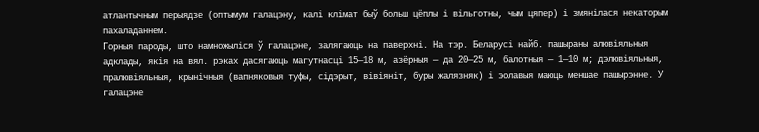атлантычным перыядзе (оптымум галацэну, калі клімат быў больш цёплы і вільготны, чым цяпер) і змянілася некаторым пахаладаннем.
Горныя пароды, што намножыліся ў галацэне, залягаюць на паверхні. На тэр. Беларусі найб. пашыраны алювіяльныя адклады, якія на вял. рэках дасягаюць магутнасці 15—18 м, азёрныя — да 20—25 м, балотныя — 1—10 м; дэлювіяльныя, пралювіяльныя, крынічныя (вапняковыя туфы, сідэрыт, вівіяніт, буры жалязняк) і эолавыя маюць меншае пашырэнне. У галацэне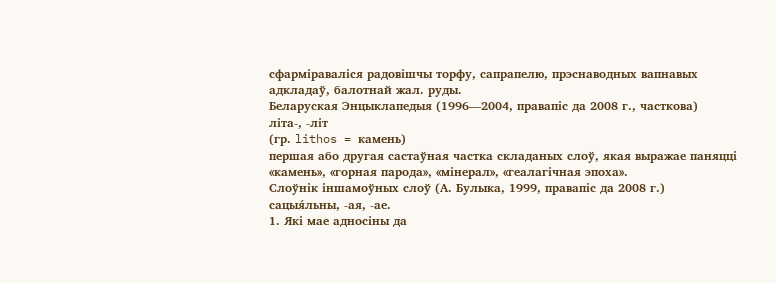сфарміраваліся радовішчы торфу, сапрапелю, прэснаводных вапнавых адкладаў, балотнай жал. руды.
Беларуская Энцыклапедыя (1996—2004, правапіс да 2008 г., часткова)
літа-, -літ
(гр. lithos = камень)
першая або другая састаўная частка складаных слоў, якая выражае паняцці «камень», «горная парода», «мінерал», «геалагічная эпоха».
Слоўнік іншамоўных слоў (А. Булыка, 1999, правапіс да 2008 г.)
сацыя́льны, ‑ая, ‑ае.
1. Які мае адносіны да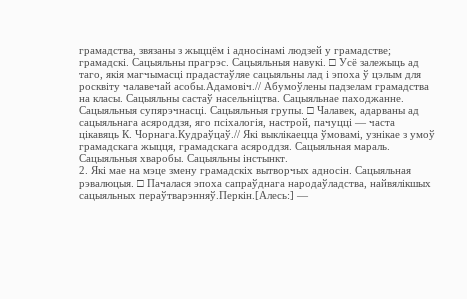грамадства, звязаны з жыццём і адносінамі людзей у грамадстве; грамадскі. Сацыяльны прагрэс. Сацыяльныя навукі. □ Усё залежыць ад таго, якія магчымасці прадастаўляе сацыяльны лад і эпоха ў цэлым для росквіту чалавечай асобы.Адамовіч.// Абумоўлены падзелам грамадства на класы. Сацыяльны састаў насельніцтва. Сацыяльнае паходжанне. Сацыяльныя супярэчнасці. Сацыяльныя групы. □ Чалавек, адарваны ад сацыяльнага асяроддзя, яго псіхалогія, настрой, пачуцці — часта цікавяць К. Чорнага.Кудраўцаў.// Які выклікаецца ўмовамі, узнікае з умоў грамадскага жыцця, грамадскага асяроддзя. Сацыяльная мараль. Сацыяльныя хваробы. Сацыяльны інстынкт.
2. Які мае на мэце змену грамадскіх вытворчых адносін. Сацыяльная рэвалюцыя. □ Пачалася эпоха сапраўднага народаўладства, найвялікшых сацыяльных пераўтварэнняў.Перкін.[Алесь:] —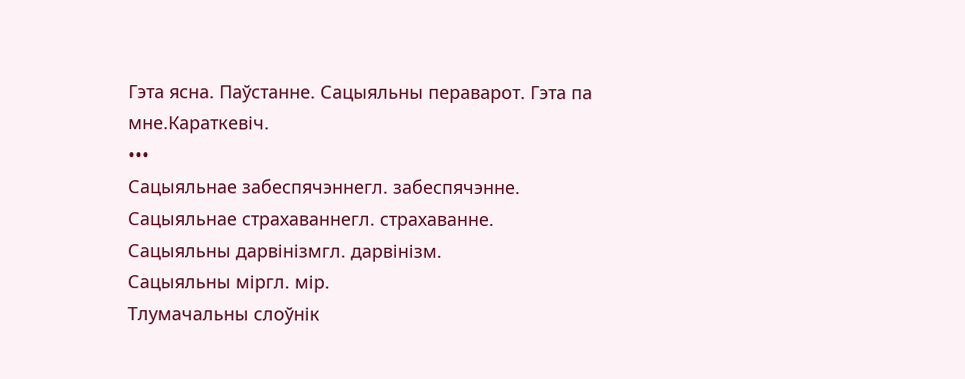Гэта ясна. Паўстанне. Сацыяльны пераварот. Гэта па мне.Караткевіч.
•••
Сацыяльнае забеспячэннегл. забеспячэнне.
Сацыяльнае страхаваннегл. страхаванне.
Сацыяльны дарвінізмгл. дарвінізм.
Сацыяльны міргл. мір.
Тлумачальны слоўнік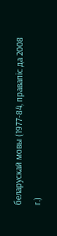беларускай мовы (1977-84, правапіс да 2008 г.)